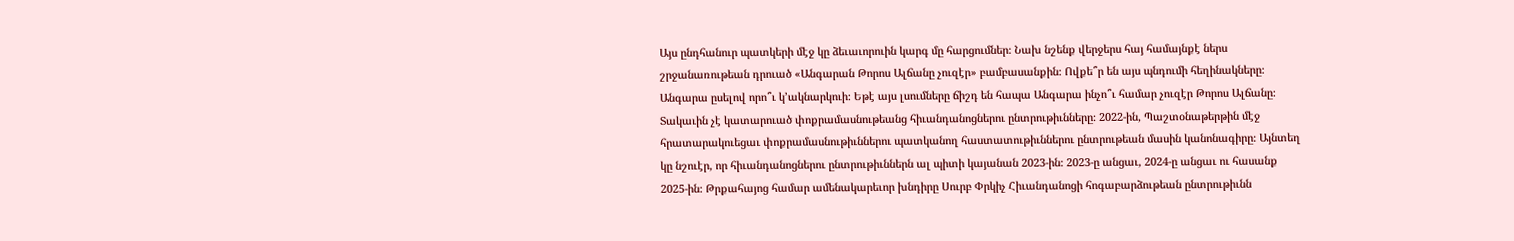Այս ընդհանուր պատկերի մէջ կը ձեւաւորուին կարգ մը հարցումներ։ Նախ նշենք վերջերս հայ համայնքէ ներս շրջանառութեան դրուած «Անգարան Թորոս Ալճանը չուզէր» բամբասանքին։ Ովքե՞ր են այս պնդումի հեղինակները։ Անգարա ըսելով որո՞ւ կ՚ակնարկուի։ Եթէ այս լսումները ճիշդ են հապա Անգարա ինչո՞ւ համար չուզէր Թորոս Ալճանը։
Տակաւին չէ կատարուած փոքրամասնութեանց հիւանդանոցներու ընտրութիւնները։ 2022-ին, Պաշտօնաթերթին մէջ հրատարակուեցաւ փոքրամասնութիւններու պատկանող հաստատութիւններու ընտրութեան մասին կանոնագիրը։ Այնտեղ կը նշուէր, որ հիւանդանոցներու ընտրութիւններն ալ պիտի կայանան 2023-ին։ 2023-ը անցաւ, 2024-ը անցաւ ու հասանք 2025-ին։ Թրքահայոց համար ամենակարեւոր խնդիրը Սուրբ Փրկիչ Հիւանդանոցի հոգաբարձութեան ընտրութիւնն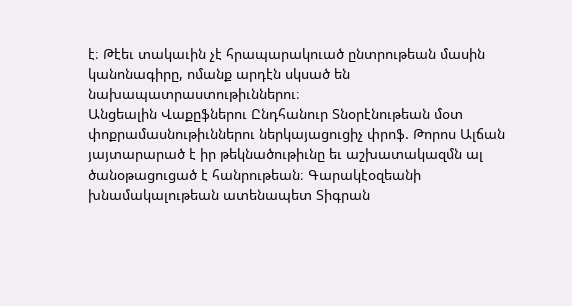է։ Թէեւ տակաւին չէ հրապարակուած ընտրութեան մասին կանոնագիրը, ոմանք արդէն սկսած են նախապատրաստութիւններու։
Անցեալին Վաքըֆներու Ընդհանուր Տնօրէնութեան մօտ փոքրամասնութիւններու ներկայացուցիչ փրոֆ. Թորոս Ալճան յայտարարած է իր թեկնածութիւնը եւ աշխատակազմն ալ ծանօթացուցած է հանրութեան։ Գարակէօզեանի խնամակալութեան ատենապետ Տիգրան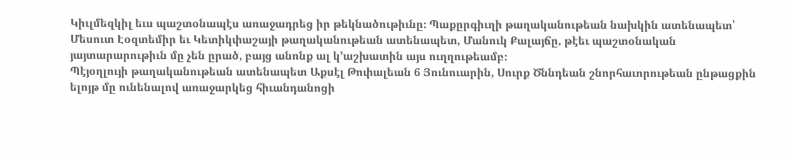Կիւլմեզկիլ եւս պաշտօնապէս առաջադրեց իր թեկնածութիւնը։ Պաքըրգիւղի թաղականութեան նախկին ատենապետ՝ Մեսուտ Էօզտեմիր եւ Կետիկփաշայի թաղականութեան ատենապետ, Մանուկ Քալայճը, թէեւ պաշտօնական յայտարարութիւն մը չեն ըրած, բայց անոնք ալ կ՚աշխատին այս ուղղութեամբ։
Պէյօղլույի թաղականութեան ատենապետ Աքսէլ Թոփալեան 6 Յունուարին, Սուրք Ծննդեան շնորհաւորութեան ընթացքին ելոյթ մը ունենալով առաջարկեց հիւանդանոցի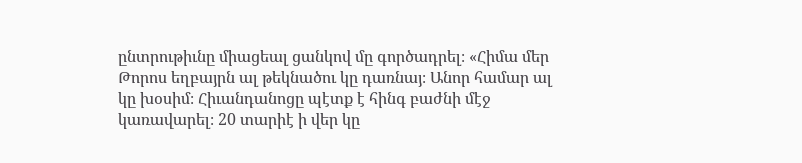ընտրութիւնը միացեալ ցանկով մը գործադրել։ «Հիմա մեր Թորոս եղբայրն ալ թեկնածու կը դառնայ։ Անոր համար ալ կը խօսիմ։ Հիւանդանոցը պէտք է հինգ բաժնի մէջ կառավարել։ 20 տարիէ ի վեր կը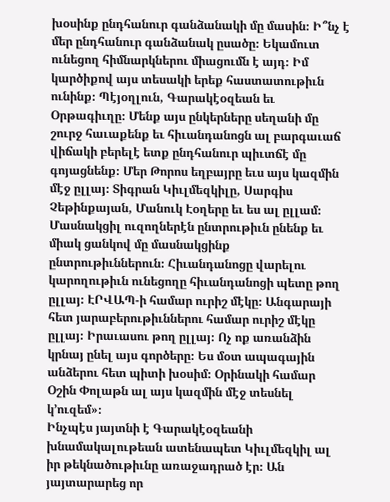խօսինք ընդհանուր գանձանակի մը մասին։ Ի՞նչ է մեր ընդհանուր գանձանակ ըսածը։ Եկամուտ ունեցող հիմնարկներու միացումն է այդ։ Իմ կարծիքով այս տեսակի երեք հաստատութիւն ունինք։ Պէյօղլուն, Գարակէօզեան եւ Օրթագիւղը։ Մենք այս ընկերները սեղանի մը շուրջ հաւաքենք եւ հիւանդանոցն ալ բարգաւաճ վիճակի բերելէ ետք ընդհանուր պիւտճէ մը գոյացնենք։ Մեր Թորոս եղբայրը եւս այս կազմին մէջ ըլլայ։ Տիգրան Կիւլմեզկիլը, Սարգիս Չեթինքայան, Մանուկ Էօղերը եւ ես ալ ըլլամ։ Մասնակցիլ ուզողներէն ընտրութիւն ընենք եւ միակ ցանկով մը մասնակցինք ընտրութիւններուն։ Հիւանդանոցը վարելու կարողութիւն ունեցողը հիւանդանոցի պետը թող ըլլայ։ ԷՐՎԱՊ-ի համար ուրիշ մէկը։ Անգարայի հետ յարաբերութիւններու համար ուրիշ մէկը ըլլայ։ Իրաւասու թող ըլլայ։ Ոչ ոք առանձին կրնայ ընել այս գործերը։ Ես մօտ ապագային անձերու հետ պիտի խօսիմ։ Օրինակի համար Օշին Փոլաթն ալ այս կազմին մէջ տեսնել կ՚ուզեմ»։
Ինչպէս յայտնի է Գարակէօզեանի խնամակալութեան ատենապետ Կիւլմեզկիլ ալ իր թեկնածութիւնը առաջադրած էր։ Ան յայտարարեց որ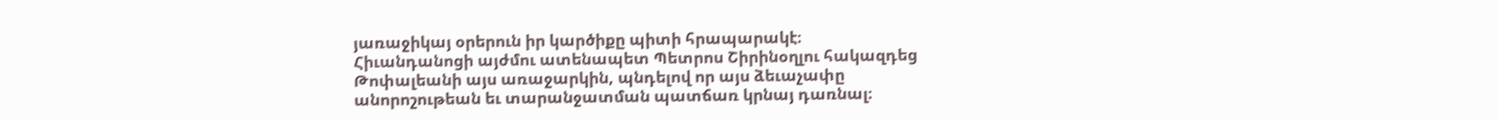յառաջիկայ օրերուն իր կարծիքը պիտի հրապարակէ։
Հիւանդանոցի այժմու ատենապետ Պետրոս Շիրինօղլու հակազդեց Թոփալեանի այս առաջարկին, պնդելով որ այս ձեւաչափը անորոշութեան եւ տարանջատման պատճառ կրնայ դառնալ։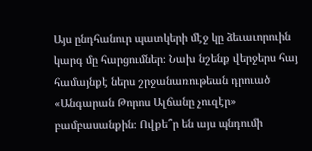Այս ընդհանուր պատկերի մէջ կը ձեւաւորուին կարգ մը հարցումներ։ Նախ նշենք վերջերս հայ համայնքէ ներս շրջանառութեան դրուած «Անգարան Թորոս Ալճանը չուզէր» բամբասանքին։ Ովքե՞ր են այս պնդումի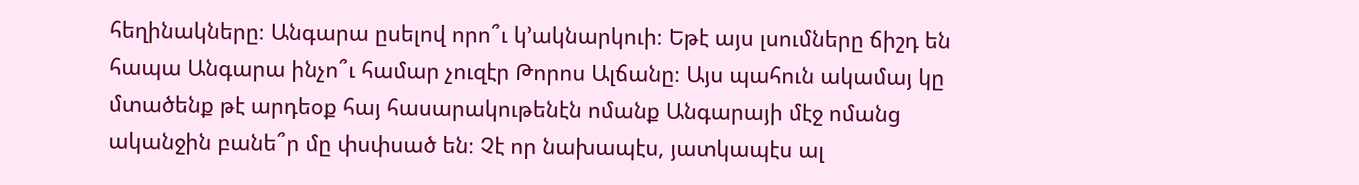հեղինակները։ Անգարա ըսելով որո՞ւ կ՚ակնարկուի։ Եթէ այս լսումները ճիշդ են հապա Անգարա ինչո՞ւ համար չուզէր Թորոս Ալճանը։ Այս պահուն ակամայ կը մտածենք թէ արդեօք հայ հասարակութենէն ոմանք Անգարայի մէջ ոմանց ականջին բանե՞ր մը փսփսած են։ Չէ որ նախապէս, յատկապէս ալ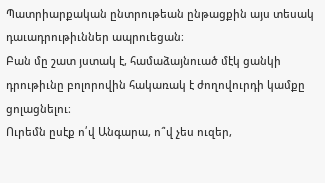Պատրիարքական ընտրութեան ընթացքին այս տեսակ դաւադրութիւններ ապրուեցան։
Բան մը շատ յստակ է, համաձայնուած մէկ ցանկի դրութիւնը բոլորովին հակառակ է ժողովուրդի կամքը ցոլացնելու։
Ուրեմն ըսէք ո՛վ Անգարա, ո՞վ չես ուզեր,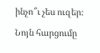ինչո՞ւ չես ուզեր։
Նոյն հարցումը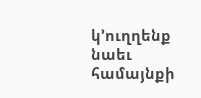կ՚ուղղենք նաեւ համայնքի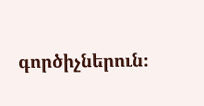գործիչներուն։